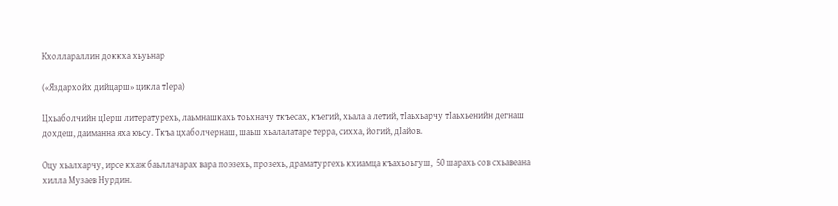Кхоллараллин доккха хьуьнар

(«Яздархойх дийцарш» цикла тIера)

Цхьаболчийн цIерш литературехь, лаьмнашкахь тоьхначу ткъесах, къегий, хьала а летий, тIаьхьарчу тIаьхьенийн дегнаш дохдеш, даиманна яха юьсу. Ткъа цхаболчернаш, шаьш хьалалатаре терра, сихха, йогий, дIайов.

Оцу хьалхарчу, ирсе кхаж баьллачарах вара поэзехь, прозехь, драматургехь кхиамца къахьоьгуш,  50 шарахь сов схьавеана хилла Музаев Нурдин.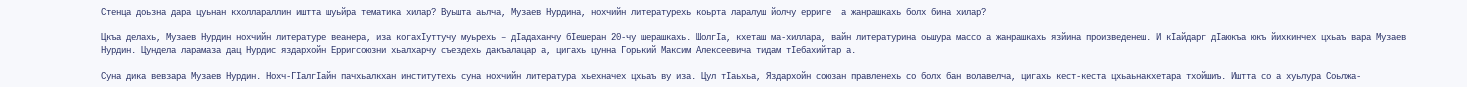Стенца доьзна дара цуьнан кхоллараллин иштта шуьйра тематика хилар? Вуьшта аьлча, Музаев Нурдина, нохчийн литературехь коьрта ларалуш йолчу ерриге  а жанрашкахь болх бина хилар?

Цкъа делахь, Музаев Нурдин нохчийн литературе веанера, иза когахIуттучу муьрехь – дIадаханчу бIешеран 20-чу шерашкахь. ШолгIа, кхеташ ма-хиллара, вайн литературина оьшура массо а жанрашкахь язйина произведенеш. И кIайдарг дIаюкъа юкъ йихкинчех цхьаъ вара Музаев Нурдин. Цундела ларамаза дац Нурдис яздархойн Ерригсоюзни хьалхарчу съездехь дакъалацар а, цигахь цунна Горький Максим Алексеевича тидам тIебахийтар а.

Суна дика вевзара Музаев Нурдин. Нохч-ГIалгIайн пачхьалкхан институтехь суна нохчийн литература хьехначех цхьаъ ву иза. Цул тIаьхьа, Яздархойн союзан правленехь со болх бан волавелча, цигахь кест-кеста цхьаьнакхетара тхойшиъ. Иштта со а хуьлура Соьлжа-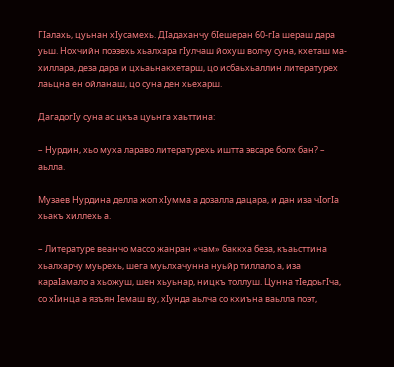ГIалахь, цуьнан хIусамехь. ДIадаханчу бIешеран 60-гIа шераш дара уьш. Нохчийн поэзехь хьалхара гIулчаш йохуш волчу суна, кхеташ ма-хиллара, деза дара и цхьаьнакхетарш, цо исбаьхьаллин литературех лаьцна ен ойланаш, цо суна ден хьехарш.

ДагадогIу суна ас цкъа цуьнга хаьттина:

– Нурдин, хьо муха лараво литературехь иштта эвсаре болх бан? – аьлла.

Музаев Нурдина делла жоп хIумма а дозалла дацара, и дан иза чIогIа хьакъ хиллехь а.

– Литературе веанчо массо жанран «чам» баккха беза, къаьсттина хьалхарчу муьрехь, шега муьлхачунна нуьйр тиллало а, иза караIамало а хьожуш, шен хьуьнар, ницкъ толлуш. Цунна тIедоьгIча, со хIинца а язъян Iемаш ву, хIунда аьлча со кхиъна ваьлла поэт,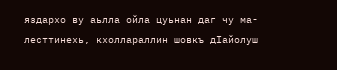яздархо ву аьлла ойла цуьнан даг чу ма-лесттинехь, кхоллараллин шовкъ дIайолуш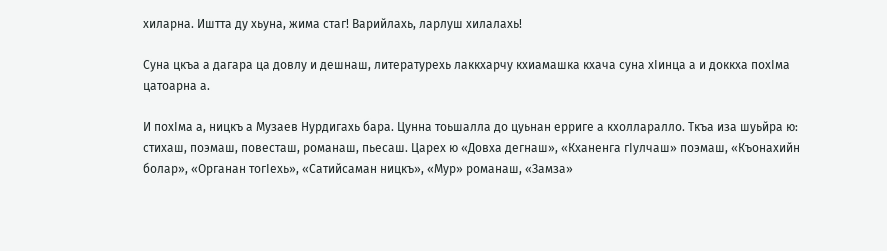хиларна. Иштта ду хьуна, жима стаг! Варийлахь, ларлуш хилалахь!

Суна цкъа а дагара ца довлу и дешнаш, литературехь лаккхарчу кхиамашка кхача суна хIинца а и доккха похIма цатоарна а.

И похIма а, ницкъ а Музаев Нурдигахь бара. Цунна тоьшалла до цуьнан ерриге а кхолларалло. Ткъа иза шуьйра ю: стихаш, поэмаш, повесташ, романаш, пьесаш. Царех ю «Довха дегнаш», «Кханенга гIулчаш» поэмаш, «Къонахийн болар», «Органан тогIехь», «Сатийсаман ницкъ», «Мур» романаш, «Замза»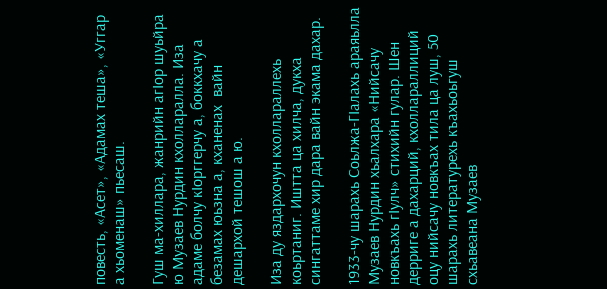повесть, «Асет», «Адамах теша», «Уггар а хьоменаш» пьесаш.

Гуш ма-хиллара, жанрийн агIор шуьйра ю Музаев Нурдин кхолларалла. Иза адаме болчу кIорггерчу а, боккхачу а безамах юьзна а, кханенах  вайн дешархой тешош а ю.

Иза ду яздархочун кхоллараллехь коьртаниг. Иштта ца хилча, дукха сингаттаме хир дара вайн экама дахар.

1933-чу шарахь Соьлжа-ГIалахь араяьлла Музаев Нурдин хьалхара «Нийсачу новкъахь гIулч» стихийн гулар. Шен дерриге а дахарций, кхоллараллиций оцу нийсачу новкъах тила ца луш, 50 шарахь литературехь къахьоьгуш схьавеана Музаев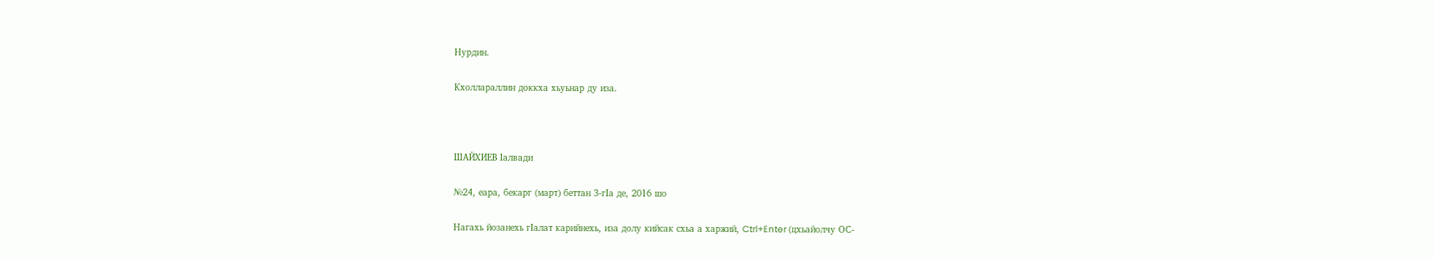Нурдин.

Кхоллараллин доккха хьуьнар ду иза.



ШАЙХИЕВ Iалвади

№24, еара, бекарг (март) беттан 3-гIа де, 2016 шо

Нагахь йозанехь гIалат карийнехь, иза долу кийсак схьа а харжий, Ctrl+Enter (цхьайолчу ОС-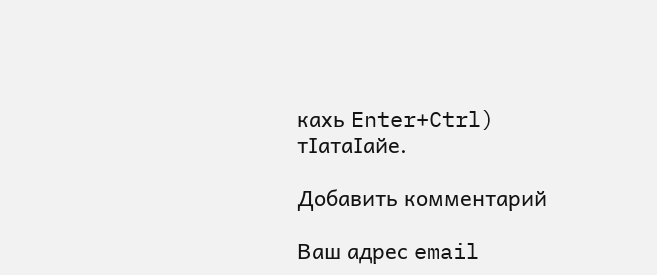кахь Enter+Ctrl) тIатаIайе.

Добавить комментарий

Ваш адрес email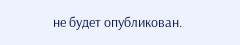не будет опубликован.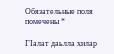Обязательные поля помечены *

ГIалат даьлла хилар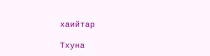хаийтар

Тхуна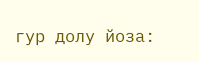гур долу йоза: